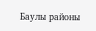Баулы районы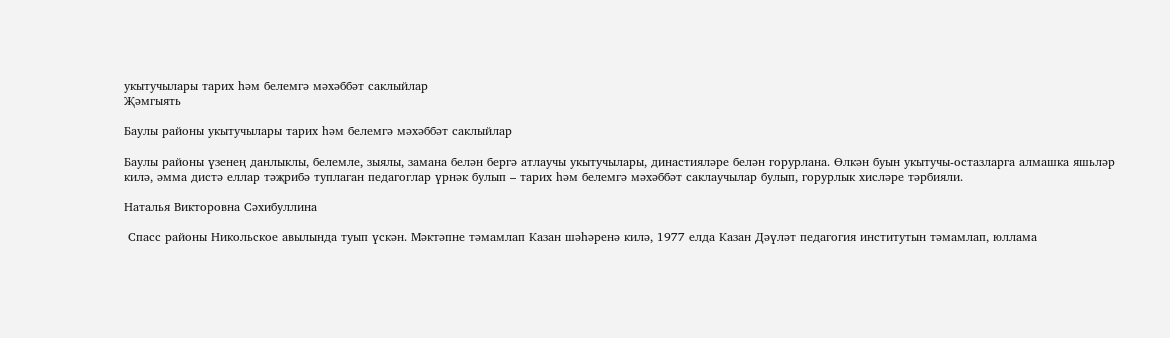укытучылары тарих һәм белемгә мәхәббәт саклыйлар
Җәмгыять

Баулы районы укытучылары тарих һәм белемгә мәхәббәт саклыйлар

Баулы районы үзенең данлыклы, белемле, зыялы, замана белән бергә атлаучы укытучылары, династияләре белән горурлана. Өлкән буын укытучы-остазларга алмашка яшьләр килә, әмма дистә еллар тәҗрибә туплаган педагоглар үрнәк булып – тарих һәм белемгә мәхәббәт саклаучылар булып, горурлык хисләре тәрбияли.

Наталья Викторовна Сәхибуллина

 Спасс районы Никольское авылында туып үскән. Мәктәпне тәмамлап Казан шәһәренә килә, 1977 елда Казан Дәүләт педагогия институтын тәмамлап, юллама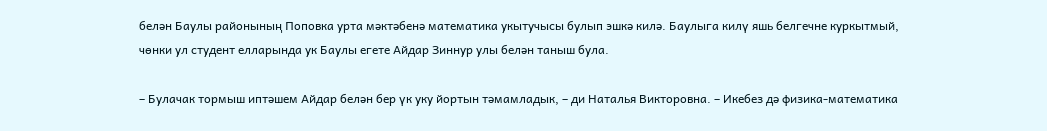белән Баулы районының Поповка урта мәктәбенә математика укытучысы булып эшкә килә. Баулыга килү яшь белгечне куркытмый, чөнки ул студент елларында ук Баулы егете Айдар Зиннур улы белән таныш була.

– Булачак тормыш иптәшем Айдар белән бер үк уку йортын тәмамладык, – ди Наталья Викторовна. – Икебез дә физика-математика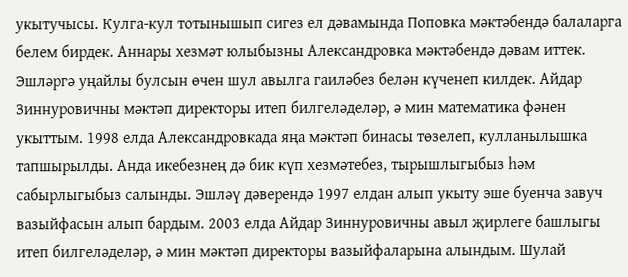укытучысы. Кулга-кул тотынышып сигез ел дәвамында Поповка мәктәбендә балаларга белем бирдек. Аннары хезмәт юлыбызны Александровка мәктәбендә дәвам иттек. Эшләргә уңайлы булсын өчен шул авылга гаиләбез белән күченеп килдек. Айдар Зиннуровичны мәктәп директоры итеп билгеләделәр, ә мин математика фәнен укыттым. 1998 елда Александровкада яңа мәктәп бинасы төзелеп, кулланылышка тапшырылды. Анда икебезнең дә бик күп хезмәтебез, тырышлыгыбыз һәм сабырлыгыбыз салынды. Эшләү дәверендә 1997 елдан алып укыту эше буенча завуч вазыйфасын алып бардым. 2003 елда Айдар Зиннуровичны авыл җирлеге башлыгы итеп билгеләделәр, ә мин мәктәп директоры вазыйфаларына алындым. Шулай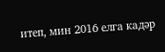итеп, мин 2016 елга кадәр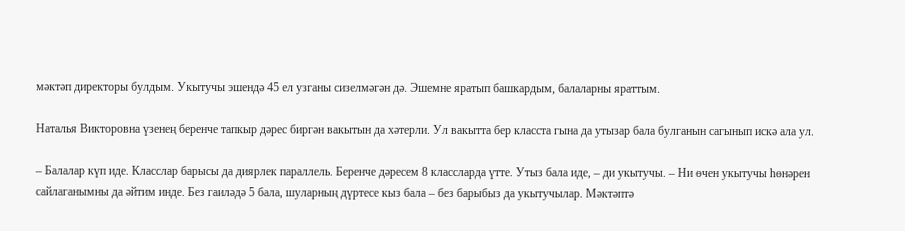мәктәп директоры булдым. Укытучы эшендә 45 ел узганы сизелмәгән дә. Эшемне яратып башкардым, балаларны яраттым.

Наталья Викторовна үзенең беренче тапкыр дәрес биргән вакытын да хәтерли. Ул вакытта бер класста гына да утызар бала булганын сагынып искә ала ул.

– Балалар күп иде. Класслар барысы да диярлек параллель. Беренче дәресем 8 классларда үтте. Утыз бала иде, – ди укытучы. – Ни өчен укытучы һөнәрен сайлаганымны да әйтим инде. Без гаиләдә 5 бала, шуларның дүртесе кыз бала – без барыбыз да укытучылар. Мәктәптә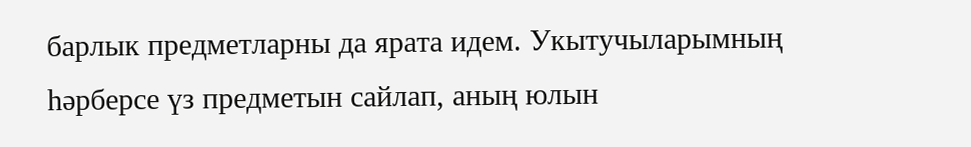барлык предметларны да ярата идем. Укытучыларымның һәрберсе үз предметын сайлап, аның юлын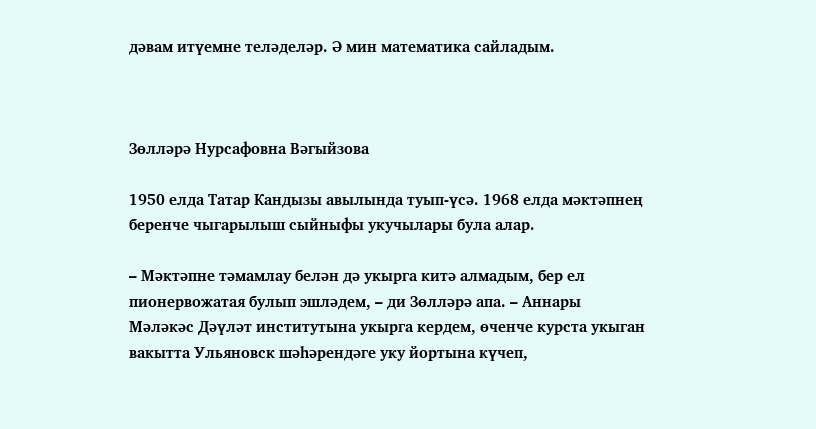дәвам итүемне теләделәр. Ә мин математика сайладым.



Зөлләрә Нурсафовна Вәгыйзова

1950 елда Татар Кандызы авылында туып-үсә. 1968 елда мәктәпнең беренче чыгарылыш сыйныфы укучылары була алар.

– Мәктәпне тәмамлау белән дә укырга китә алмадым, бер ел пионервожатая булып эшләдем, – ди Зөлләрә апа. – Аннары Мәләкәс Дәүләт институтына укырга кердем, өченче курста укыган вакытта Ульяновск шәһәрендәге уку йортына күчеп,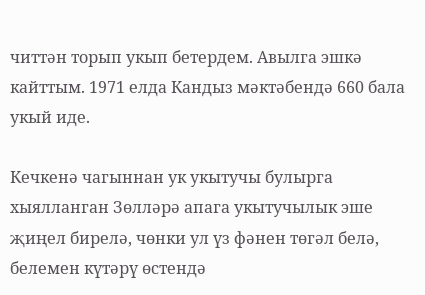читтән торып укып бетердем. Авылга эшкә кайттым. 1971 елда Кандыз мәктәбендә 660 бала укый иде.

Кечкенә чагыннан ук укытучы булырга хыялланган Зөлләрә апага укытучылык эше җиңел бирелә, чөнки ул үз фәнен төгәл белә, белемен күтәрү өстендә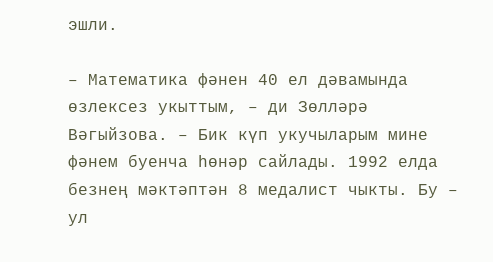эшли.

– Математика фәнен 40 ел дәвамында өзлексез укыттым, – ди Зөлләрә Вәгыйзова. – Бик күп укучыларым мине фәнем буенча һөнәр сайлады. 1992 елда безнең мәктәптән 8 медалист чыкты. Бу – ул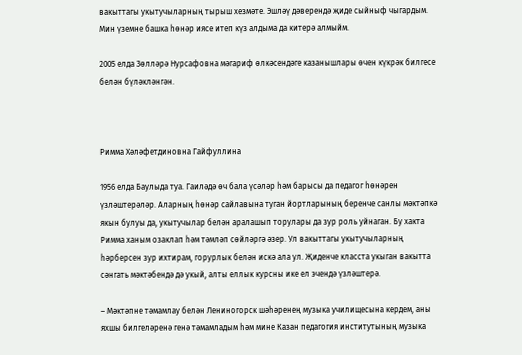вакыттагы укытучыларның тырыш хезмәте. Эшләү дәверендә җиде сыйныф чыгардым. Мин үземне башка һөнәр иясе итеп күз алдыма да китерә алмыйм.

2005 елда Зөлләрә Нурсафовна мәгариф өлкәсендәге казанышлары өчен күкрәк билгесе белән бүләкләнгән.



Римма Хәләфетдиновна Гайфуллина

1956 елда Баулыда туа. Гаиләдә өч бала үсәләр һәм барысы да педагог һөнәрен үзләштерәләр. Аларның һөнәр сайлавына туган йортларының беренче санлы мәктәпкә якын булуы да, укытучылар белән аралашып торулары да зур роль уйнаган. Бу хакта Римма ханым озаклап һәм тәмләп сөйләргә әзер. Ул вакыттагы укытучыларның һәрберсен зур ихтирам, горурлык белән искә ала ул. Җиденче класста укыган вакытта сәнгать мәктәбендә дә укый, алты еллык курсны ике ел эчендә үзләштерә.

– Мәктәпне тәмамлау белән Лениногорск шәһәренең музыка училищесына кердем, аны яхшы билгеләренә генә тәмамладым һәм мине Казан педагогия институтының музыка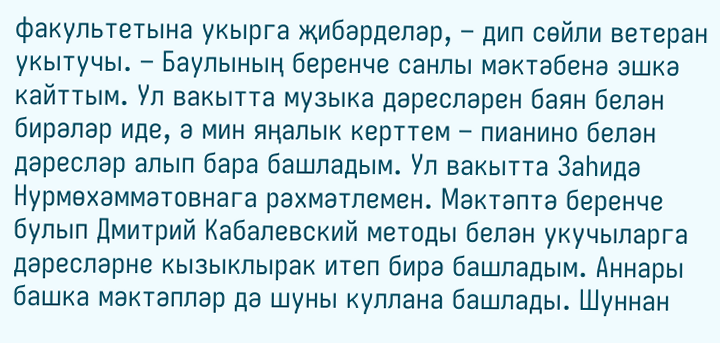факультетына укырга җибәрделәр, – дип сөйли ветеран укытучы. – Баулының беренче санлы мәктәбенә эшкә кайттым. Ул вакытта музыка дәресләрен баян белән бирәләр иде, ә мин яңалык керттем – пианино белән дәресләр алып бара башладым. Ул вакытта Заһидә  Нурмөхәммәтовнага рәхмәтлемен. Мәктәптә беренче булып Дмитрий Кабалевский методы белән укучыларга дәресләрне кызыклырак итеп бирә башладым. Аннары башка мәктәпләр дә шуны куллана башлады. Шуннан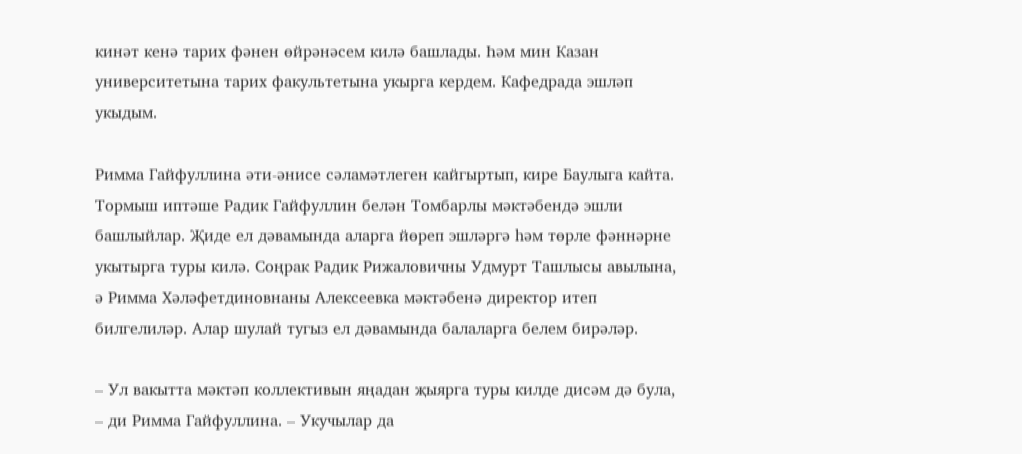кинәт кенә тарих фәнен өйрәнәсем килә башлады. Һәм мин Казан университетына тарих факультетына укырга кердем. Кафедрада эшләп укыдым.

Римма Гайфуллина әти-әнисе сәламәтлеген кайгыртып, кире Баулыга кайта. Тормыш иптәше Радик Гайфуллин белән Томбарлы мәктәбендә эшли башлыйлар. Җиде ел дәвамында аларга йөреп эшләргә һәм төрле фәннәрне укытырга туры килә. Соңрак Радик Рижаловичны Удмурт Ташлысы авылына, ә Римма Хәләфетдиновнаны Алексеевка мәктәбенә директор итеп билгелиләр. Алар шулай тугыз ел дәвамында балаларга белем бирәләр.

– Ул вакытта мәктәп коллективын яңадан җыярга туры килде дисәм дә була, – ди Римма Гайфуллина. – Укучылар да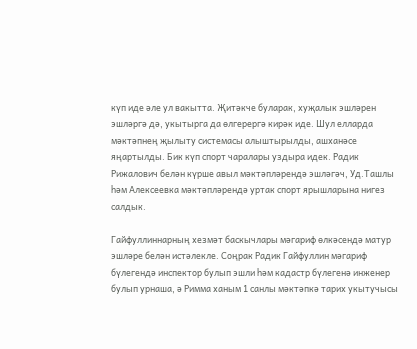күп иде әле ул вакытта. Җитәкче буларак, хуҗалык эшләрен эшләргә дә, укытырга да өлгерергә кирәк иде. Шул елларда мәктәпнең җылыту системасы алыштырылды, ашханәсе яңартылды. Бик күп спорт чаралары уздыра идек. Радик Рижалович белән күрше авыл мәктәпләрендә эшләгәч, Уд.Ташлы һәм Алексеевка мәктәпләрендә уртак спорт ярышларына нигез салдык.

Гайфуллиннарның хезмәт баскычлары мәгариф өлкәсендә матур эшләре белән истәлекле. Соңрак Радик Гайфуллин мәгариф бүлегендә инспектор булып эшли һәм кадастр бүлегенә инженер булып урнаша, ә Римма ханым 1 санлы мәктәпкә тарих укытучысы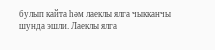булып кайта һәм лаеклы ялга чыкканчы шунда эшли. Лаеклы ялга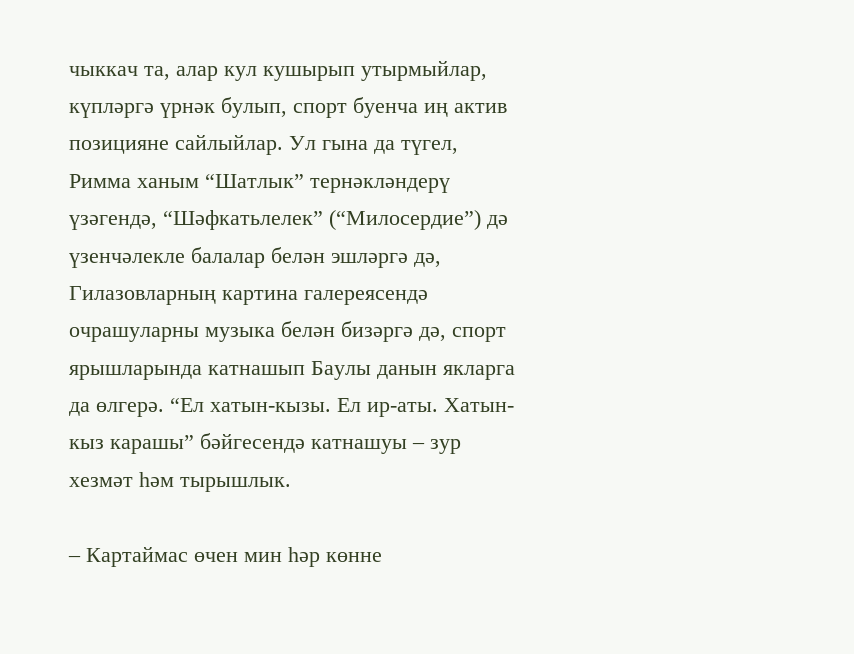чыккач та, алар кул кушырып утырмыйлар, күпләргә үрнәк булып, спорт буенча иң актив позицияне сайлыйлар. Ул гына да түгел, Римма ханым “Шатлык” тернәкләндерү үзәгендә, “Шәфкатьлелек” (“Милосердие”) дә үзенчәлекле балалар белән эшләргә дә, Гилазовларның картина галереясендә очрашуларны музыка белән бизәргә дә, спорт ярышларында катнашып Баулы данын якларга да өлгерә. “Ел хатын-кызы. Ел ир-аты. Хатын-кыз карашы” бәйгесендә катнашуы – зур хезмәт һәм тырышлык.

– Картаймас өчен мин һәр көнне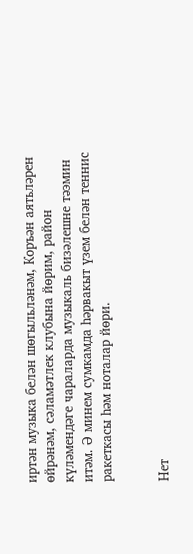иртән музыка белән шөгыльләнәм, Коръән аятьләрен өйрәнәм, сәламәтлек клубына йөрим, район күләмендәге чараларда музыкаль бизәлешне тәэмин итәм. Ә минем сумкамда һәрвакыт үзем белән теннис ракеткасы һәм ноталар йөри.


Нет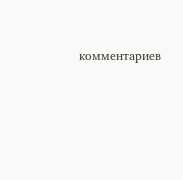комментариев